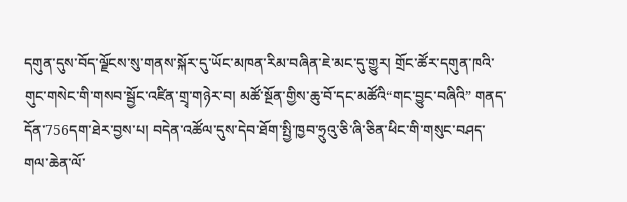དགུན་དུས་བོད་ལྗོངས་སུ་གནས་སྐོར་དུ་ཡོང་མཁན་རིམ་བཞིན་ཇེ་མང་དུ་གྱུར། གྲོང་ཚོར་དགུན་ཁའི་གུང་གསེང་གི་གསབ་སྦྱོང་འཛིན་གྲྭ་གཉེར་བ། མཚོ་སྔོན་གྱིས་ཆུ་བོ་དང་མཚོའི“གང་བྱུང་བཞིའི” གནད་དོན་756དག་ཐེར་བྱས་པ། བདེན་འཚོལ་དུས་དེབ་ཐོག་སྤྱི་ཁྱབ་ཧྲུའུ་ཅི་ཞི་ཅིན་ཕིང་གི་གསུང་བཤད་གལ་ཆེན་ལོ་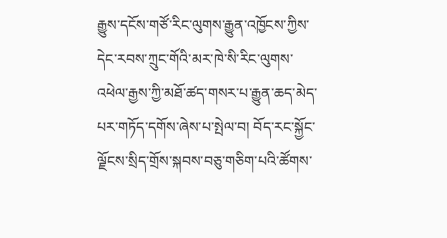རྒྱུས་དངོས་གཙོ་རིང་ལུགས་རྒྱུན་འཁྱོངས་ཀྱིས་དེང་རབས་ཀྲུང་གོའི་མར་ཁེ་སི་རིང་ལུགས་འཕེལ་རྒྱས་ཀྱི་མཐོ་ཚད་གསར་པ་རྒྱུན་ཆད་མེད་པར་གཏོད་དགོས་ཞེས་པ་སྤེལ་བ། བོད་རང་སྐྱོང་ལྗོངས་སྲིད་གྲོས་སྐབས་བཅུ་གཅིག་པའི་ཚོགས་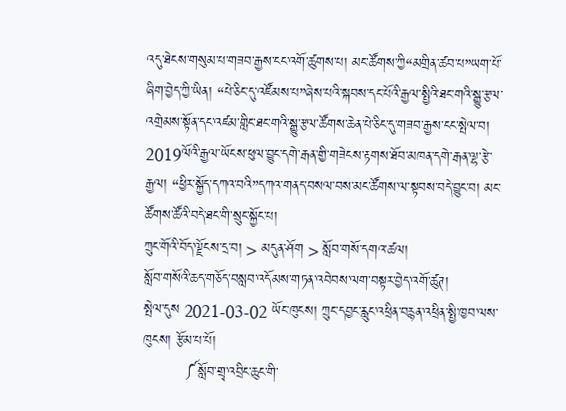འདུ་ཐེངས་གསུམ་པ་གཟབ་རྒྱས་ངང་འགོ་ཚུགས་པ། མང་ཚོགས་ཀྱི“མགྲིན་ཚབ་པ”ཡག་པོ་ཞིག་བྱེད་ཀྱི་ཡིན། “པེ་ཅིང་དུ་འཛོམས་པ”ཞེས་པའི་སྐབས་དང་པོའི་རྒྱལ་སྤྱིའི་ཐང་གའི་སྒྱུ་རྩལ་འགྲེམས་སྟོན་དང་འཛམ་གླིང་ཐང་གའི་སྒྱུ་རྩལ་ཚོགས་ཆེན་པེ་ཅིང་དུ་གཟབ་རྒྱས་ངང་སྤེལ་བ། 2019ལོའི་རྒྱལ་ཡོངས་ཕུལ་བྱུང་དགེ་རྒན་གྱི་གཟེངས་རྟགས་ཐོབ་མཁན་དགེ་རྒན་ལྷ་རྩེ་རྒྱལ། “ཕྱིར་སྐྱོད་དཀའ་བའི”དཀའ་གནད་བསལ་བས་མང་ཚོགས་ལ་སྟབས་བདེ་བྱུང་བ། མང་ཚོགས་ཚོའི་བདེ་ཐང་གི་སྲུང་སྐྱོང་པ།
ཀྲུང་གོའི་བོད་ལྗོངས་དྲ་བ། > མདུན་ཤོག > སློབ་གསོ་དགའ་ཚལ།
སློབ་གསོའི་ཆད་གཅོད་བསླབ་འདོམས་གཏན་འབེབས་ལག་བསྟར་བྱེད་འགོ་ཚུཊ།
སྤེལ་དུས 2021-03-02 ཡོང་ཁུངས། ཀྲུང་དབྱང་རླུང་འཕྲིན་བརྙན་འཕྲིན་སྤྱི་ཁྱབ་ལས་ཁུངས། རྩོམ་པ་པོ།
         ༼སློབ་གྲྭ་འབྲིང་ཆུང་གི་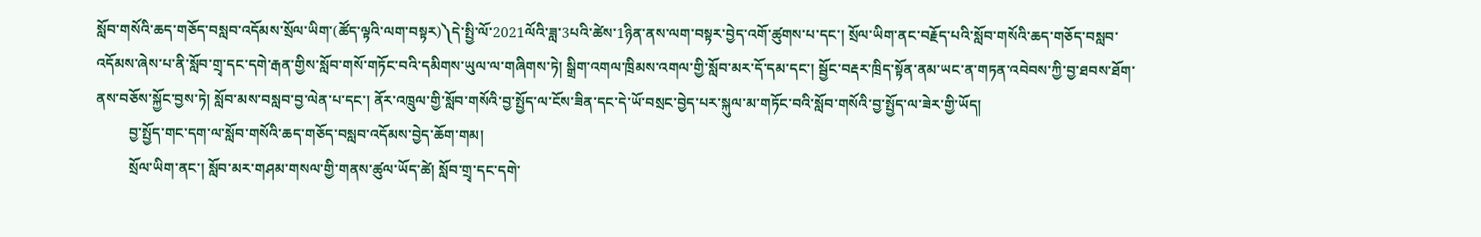སློབ་གསོའི་ཆད་གཅོད་བསླབ་འདོམས་སྲོལ་ཡིག་(ཚོད་ལྟའི་ལག་བསྟར)༽དེ་སྤྱི་ལོ་2021ལོའི་ཟླ་3པའི་ཚེས་1ཉིན་ནས་ལག་བསྟར་བྱེད་འགོ་ཚུགས་པ་དང་། སྲོལ་ཡིག་ནང་བརྗོད་པའི་སློབ་གསོའི་ཆད་གཅོད་བསླབ་འདོམས་ཞེས་པ་ནི་སློབ་གྲྭ་དང་དགེ་རྒན་གྱིས་སློབ་གསོ་གཏོང་བའི་དམིགས་ཡུལ་ལ་གཞིགས་ཏེ། སྒྲིག་འགལ་ཁྲིམས་འགལ་གྱི་སློབ་མར་དོ་དམ་དང་། སྦྱོང་བརྡར་ཁྲིད་སྟོན་ནམ་ཡང་ན་གཏན་འབེབས་ཀྱི་བྱ་ཐབས་ཐོག་ནས་བཅོས་སྐྱོང་བྱས་ཏེ། སློབ་མས་བསླབ་བྱ་ལེན་པ་དང་། ནོར་འཁྲུལ་གྱི་སློབ་གསོའི་བྱ་སྤྱོད་ལ་ངོས་ཟིན་དང་དེ་ཡོ་བསྲང་བྱེད་པར་སྐུལ་མ་གཏོང་བའི་སློབ་གསོའི་བྱ་སྤྱོད་ལ་ཟེར་གྱི་ཡོད།
         བྱ་སྤྱོད་གང་དག་ལ་སློབ་གསོའི་ཆད་གཅོད་བསླབ་འདོམས་བྱེད་ཆོག་གམ།
         སྲོལ་ཡིག་ནང་། སློབ་མར་གཤམ་གསལ་གྱི་གནས་ཚུལ་ཡོད་ཚེ། སློབ་གྲྭ་དང་དགེ་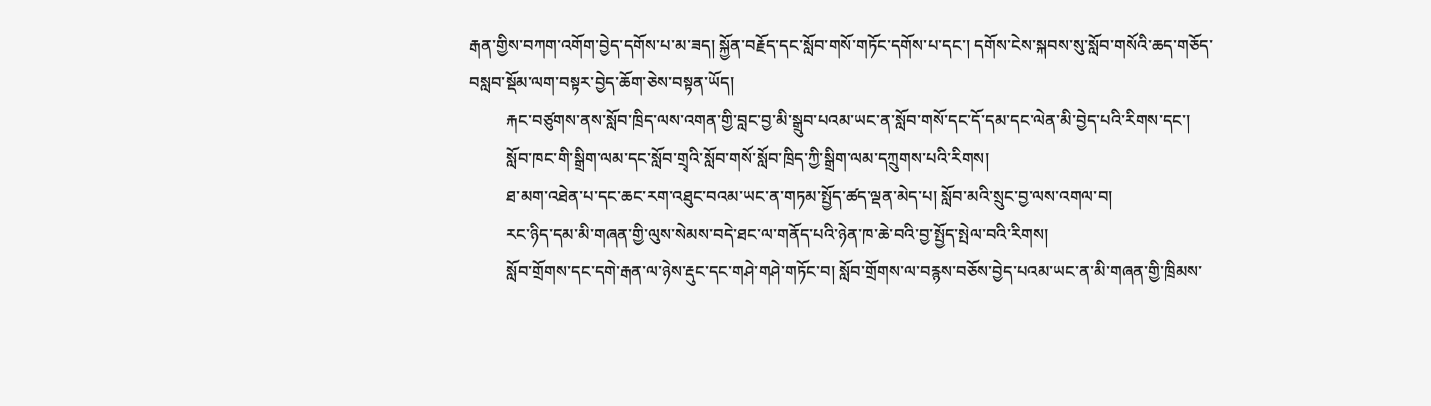རྒན་གྱིས་བཀག་འགོག་བྱེད་དགོས་པ་མ་ཟད། སྐྱོན་བརྗོད་དང་སློབ་གསོ་གཏོང་དགོས་པ་དང་། དགོས་ངེས་སྐབས་སུ་སློབ་གསོའི་ཆད་གཅོད་བསླབ་སྡོམ་ལག་བསྟར་བྱེད་ཆོག་ཅེས་བསྟན་ཡོད།
         རྐང་བཙུགས་ནས་སློབ་ཁྲིད་ལས་འགན་གྱི་བླང་བྱ་མི་སྒྲུབ་པའམ་ཡང་ན་སློབ་གསོ་དང་དོ་དམ་དང་ལེན་མི་བྱེད་པའི་རིགས་དང་།
         སློབ་ཁང་གི་སྒྲིག་ལམ་དང་སློབ་གྲྭའི་སློབ་གསོ་སློབ་ཁྲིད་ཀྱི་སྒྲིག་ལམ་དཀྲུགས་པའི་རིགས།
         ཐ་མག་འཐེན་པ་དང་ཆང་རག་འཐུང་བའམ་ཡང་ན་གཏམ་སྤྱོད་ཚད་ལྡན་མེད་པ། སློབ་མའི་སྲུང་བྱ་ལས་འགལ་བ།
         རང་ཉིད་དམ་མི་གཞན་གྱི་ལུས་སེམས་བདེ་ཐང་ལ་གནོད་པའི་ཉེན་ཁ་ཆེ་བའི་བྱ་སྤྱོད་སྤེལ་བའི་རིགས།
         སློབ་གྲོགས་དང་དགེ་རྒན་ལ་ཉེས་རྡུང་དང་གཤེ་གཤེ་གཏོང་བ། སློབ་གྲོགས་ལ་བརྙས་བཅོས་བྱེད་པའམ་ཡང་ན་མི་གཞན་གྱི་ཁྲིམས་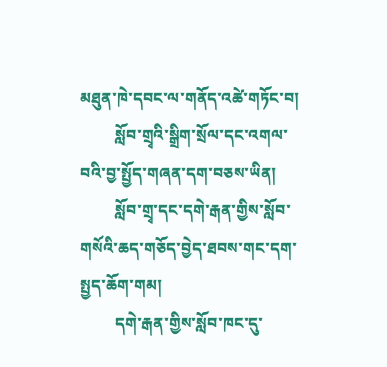མཐུན་ཁེ་དབང་ལ་གནོད་འཚེ་གཏོང་བ།
         སློབ་གྲྭའི་སྒྲིག་སྲོལ་དང་འགལ་བའི་བྱ་སྤྱོད་གཞན་དག་བཅས་ཡིན།
         སློབ་གྲྭ་དང་དགེ་རྒན་གྱིས་སློབ་གསོའི་ཆད་གཅོད་བྱེད་ཐབས་གང་དག་སྤྱད་ཆོག་གམ།
         དགེ་རྒན་གྱིས་སློབ་ཁང་དུ་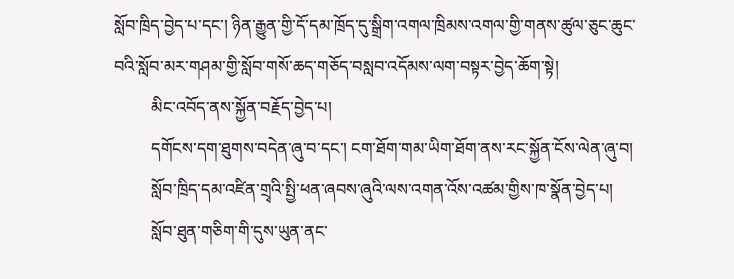སློབ་ཁྲིད་བྱེད་པ་དང་། ཉིན་རྒྱུན་གྱི་དོ་དམ་ཁྲོད་དུ་སྒྲིག་འགལ་ཁྲིམས་འགལ་གྱི་གནས་ཚུལ་ཅུང་ཆུང་བའི་སློབ་མར་གཤམ་གྱི་སློབ་གསོ་ཆད་གཅོད་བསླབ་འདོམས་ལག་བསྟར་བྱེད་ཆོག་སྟེ།
         མིང་འབོད་ནས་སྐྱོན་བརྗོད་བྱེད་པ།
         དགོངས་དག་ཐུགས་བདེན་ཞུ་བ་དང་། ངག་ཐོག་གམ་ཡིག་ཐོག་ནས་རང་སྐྱོན་ངོས་ལེན་ཞུ་བ།
         སློབ་ཁྲིད་དམ་འཛིན་གྲྭའི་སྤྱི་ཕན་ཞབས་ཞུའི་ལས་འགན་འོས་འཚམ་གྱིས་ཁ་སྣོན་བྱེད་པ།
         སློབ་ཐུན་གཅིག་གི་དུས་ཡུན་ནང་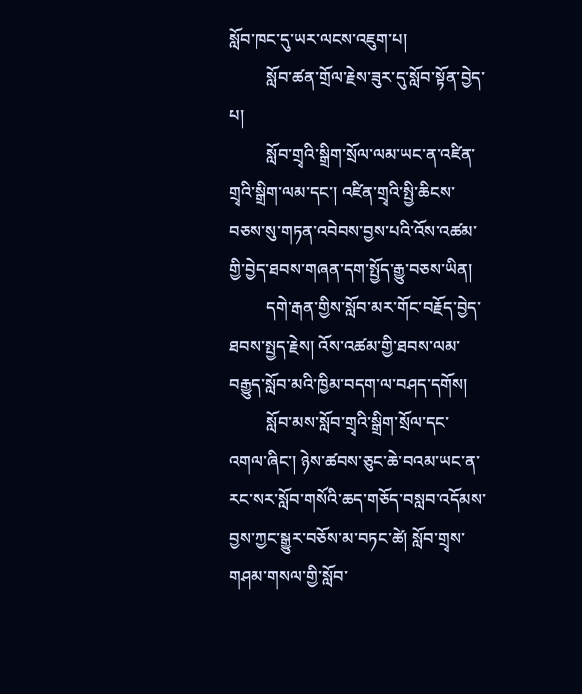སློབ་ཁང་དུ་ཡར་ལངས་འཇུག་པ།
         སློབ་ཚན་གྲོལ་རྗེས་ཟུར་དུ་སློབ་སྟོན་བྱེད་པ།
         སློབ་གྲྭའི་སྒྲིག་སྲོལ་ལམ་ཡང་ན་འཛིན་གྲྭའི་སྒྲིག་ལམ་དང་། འཛིན་གྲྭའི་སྤྱི་ཆིངས་བཅས་སུ་གཏན་འབེབས་བྱས་པའི་འོས་འཚམ་གྱི་བྱེད་ཐབས་གཞན་དག་སྤྱོད་རྒྱུ་བཅས་ཡིན།
         དགེ་རྒན་གྱིས་སློབ་མར་གོང་བརྗོད་བྱེད་ཐབས་སྤྱད་རྗེས། འོས་འཚམ་གྱི་ཐབས་ལམ་བརྒྱུད་སློབ་མའི་ཁྱིམ་བདག་ལ་བཤད་དགོས།
         སློབ་མས་སློབ་གྲྭའི་སྒྲིག་སྲོལ་དང་འགལ་ཞིང་། ཉེས་ཚབས་ཅུང་ཆེ་བའམ་ཡང་ན་རང་སར་སློབ་གསོའི་ཆད་གཅོད་བསླབ་འདོམས་བྱས་ཀྱང་སྒྱུར་བཅོས་མ་བཏང་ཚེ། སློབ་གྲྭས་གཤམ་གསལ་གྱི་སློབ་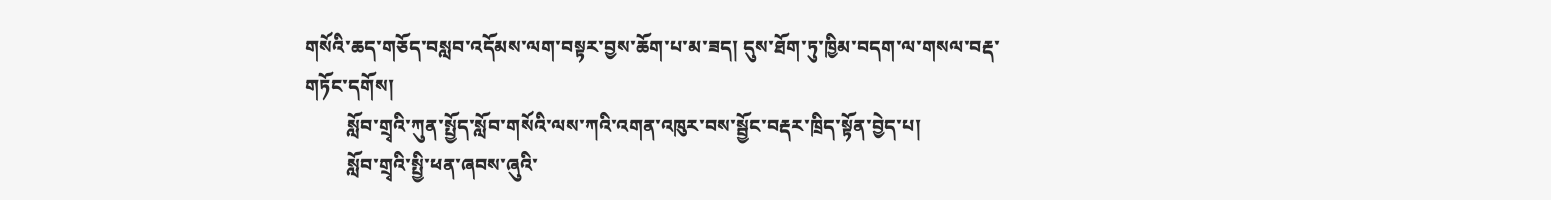གསོའི་ཆད་གཅོད་བསླབ་འདོམས་ལག་བསྟར་བྱས་ཆོག་པ་མ་ཟད། དུས་ཐོག་ཏུ་ཁྱིམ་བདག་ལ་གསལ་བརྡ་གཏོང་དགོས།
         སློབ་གྲྭའི་ཀུན་སྤྱོད་སློབ་གསོའི་ལས་ཀའི་འགན་འཁུར་བས་སྦྱོང་བརྡར་ཁྲིད་སྟོན་བྱེད་པ།
         སློབ་གྲྭའི་སྤྱི་ཕན་ཞབས་ཞུའི་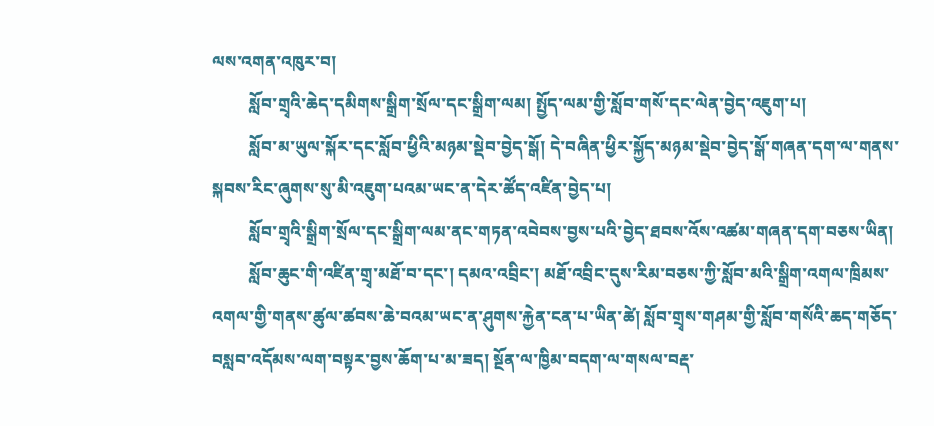ལས་འགན་འཁུར་བ།
         སློབ་གྲྭའི་ཆེད་དམིགས་སྒྲིག་སྲོལ་དང་སྒྲིག་ལམ། སྤྱོད་ལམ་གྱི་སློབ་གསོ་དང་ལེན་བྱེད་འཇུག་པ།
         སློབ་མ་ཡུལ་སྐོར་དང་སློབ་ཕྱིའི་མཉམ་སྡེབ་བྱེད་སྒོ། དེ་བཞིན་ཕྱིར་སྐྱོད་མཉམ་སྡེབ་བྱེད་སྒོ་གཞན་དག་ལ་གནས་སྐབས་རིང་ཞུགས་སུ་མི་འཇུག་པའམ་ཡང་ན་དེར་ཚོད་འཛིན་བྱེད་པ།
         སློབ་གྲྭའི་སྒྲིག་སྲོལ་དང་སྒྲིག་ལམ་ནང་གཏན་འབེབས་བྱས་པའི་བྱེད་ཐབས་འོས་འཚམ་གཞན་དག་བཅས་ཡིན།
         སློབ་ཆུང་གི་འཛིན་གྲྭ་མཐོ་བ་དང་། དམའ་འབྲིང་། མཐོ་འབྲིང་དུས་རིམ་བཅས་ཀྱི་སློབ་མའི་སྒྲིག་འགལ་ཁྲིམས་འགལ་གྱི་གནས་ཚུལ་ཚབས་ཆེ་བའམ་ཡང་ན་ཤུགས་རྐྱེན་ངན་པ་ཡིན་ཚེ། སློབ་གྲྭས་གཤམ་གྱི་སློབ་གསོའི་ཆད་གཅོད་བསླབ་འདོམས་ལག་བསྟར་བྱས་ཆོག་པ་མ་ཟད། སྔོན་ལ་ཁྱིམ་བདག་ལ་གསལ་བརྡ་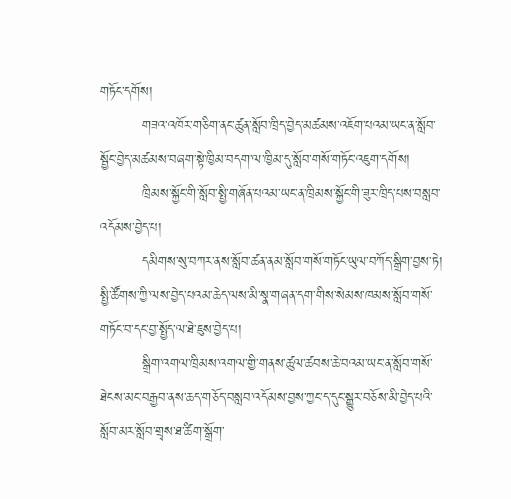གཏོང་དགོས།
         གཟའ་འཁོར་གཅིག་ནང་ཚུན་སློབ་ཁྲིད་བྱེད་མཚམས་འཇོག་པའམ་ཡང་ན་སློབ་སྦྱོང་བྱེད་མཚམས་བཞག་སྟེ་ཁྱིམ་བདག་ལ་ཁྱིམ་དུ་སློབ་གསོ་གཏོང་འཇུག་དགོས།
         ཁྲིམས་སྐྱོང་གི་སློབ་སྤྱི་གཞོན་པའམ་ཡང་ན་ཁྲིམས་སྐྱོང་གི་ཟུར་ཁྲིད་པས་བསླབ་འདོམས་བྱེད་པ།
         དམིགས་སུ་བཀར་ནས་སློབ་ཚན་ནམ་སློབ་གསོ་གཏོང་ཡུལ་བཀོད་སྒྲིག་བྱས་ཏེ། སྤྱི་ཚོགས་ཀྱི་ལས་བྱེད་པའམ་ཆེད་ལས་མི་སྣ་གཞན་དག་གིས་སེམས་ཁམས་སློབ་གསོ་གཏོང་བ་དང་བྱ་སྤྱོད་ལ་ཐེ་ཇུས་བྱེད་པ།
         སྒྲིག་འགལ་ཁྲིམས་འགལ་གྱི་གནས་ཚུལ་ཚབས་ཆེ་བའམ་ཡང་ན་སློབ་གསོ་ཐེངས་མང་བརྒྱབ་ནས་ཆད་གཅོད་བསླབ་འདོམས་བྱས་ཀྱང་ད་དུང་སྒྱུར་བཅོས་མི་བྱེད་པའི་སློབ་མར་སློབ་གྲྭས་ཐ་ཚིག་སྒྲོག་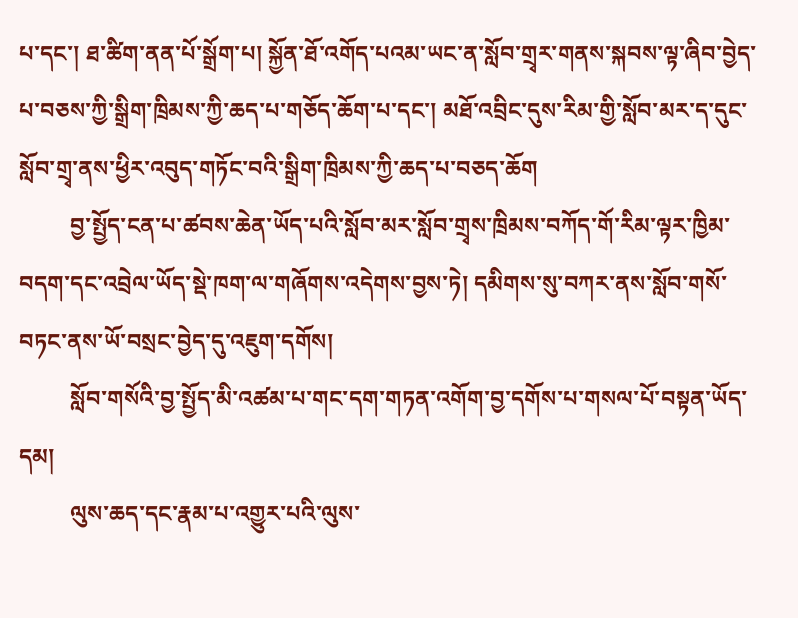པ་དང་། ཐ་ཚིག་ནན་པོ་སྒྲོག་པ། སྐྱོན་ཐོ་འགོད་པའམ་ཡང་ན་སློབ་གྲྭར་གནས་སྐབས་ལྟ་ཞིབ་བྱེད་པ་བཅས་ཀྱི་སྒྲིག་ཁྲིམས་ཀྱི་ཆད་པ་གཅོད་ཆོག་པ་དང་། མཐོ་འབྲིང་དུས་རིམ་གྱི་སློབ་མར་ད་དུང་སློབ་གྲྭ་ནས་ཕྱིར་འབུད་གཏོང་བའི་སྒྲིག་ཁྲིམས་ཀྱི་ཆད་པ་བཅད་ཆོག
         བྱ་སྤྱོད་ངན་པ་ཚབས་ཆེན་ཡོད་པའི་སློབ་མར་སློབ་གྲྭས་ཁྲིམས་བཀོད་གོ་རིམ་ལྟར་ཁྱིམ་བདག་དང་འབྲེལ་ཡོད་སྡེ་ཁག་ལ་གཞོགས་འདེགས་བྱས་ཏེ། དམིགས་སུ་བཀར་ནས་སློབ་གསོ་བཏང་ནས་ཡོ་བསྲང་བྱེད་དུ་འཇུག་དགོས།
         སློབ་གསོའི་བྱ་སྤྱོད་མི་འཚམ་པ་གང་དག་གཏན་འགོག་བྱ་དགོས་པ་གསལ་པོ་བསྟན་ཡོད་དམ།
         ལུས་ཆད་དང་རྣམ་པ་འགྱུར་པའི་ལུས་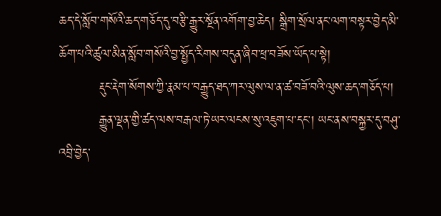ཆད་དེ་སློབ་གསོའི་ཆད་གཅོད་དུ་བརྩི་རྒྱུར་སྔོན་འགོག་བྱ་ཆེད། སྒྲིག་སྲོལ་ནང་ལག་བསྟར་བྱེད་མི་ཆོག་པའི་ཚུལ་མིན་སློབ་གསོའི་བྱ་སྤྱོད་རིགས་བདུན་ཞིབ་ཕྲ་བཟོས་ཡོད་པ་སྟེ།
         རྡུང་རྡེག་སོགས་ཀྱི་རྣམ་པ་བརྒྱུད་ཐད་ཀར་ལུས་ལ་ན་ཚ་བཟོ་བའི་ལུས་ཆད་གཅོད་པ།
         རྒྱུན་ལྡན་གྱི་ཚད་ལས་བརྒལ་ཏེ་ཡར་ལངས་སུ་འཇུག་པ་དང་། ཡང་ནས་བསྐྱར་དུ་བཤུ་འབྲི་བྱེད་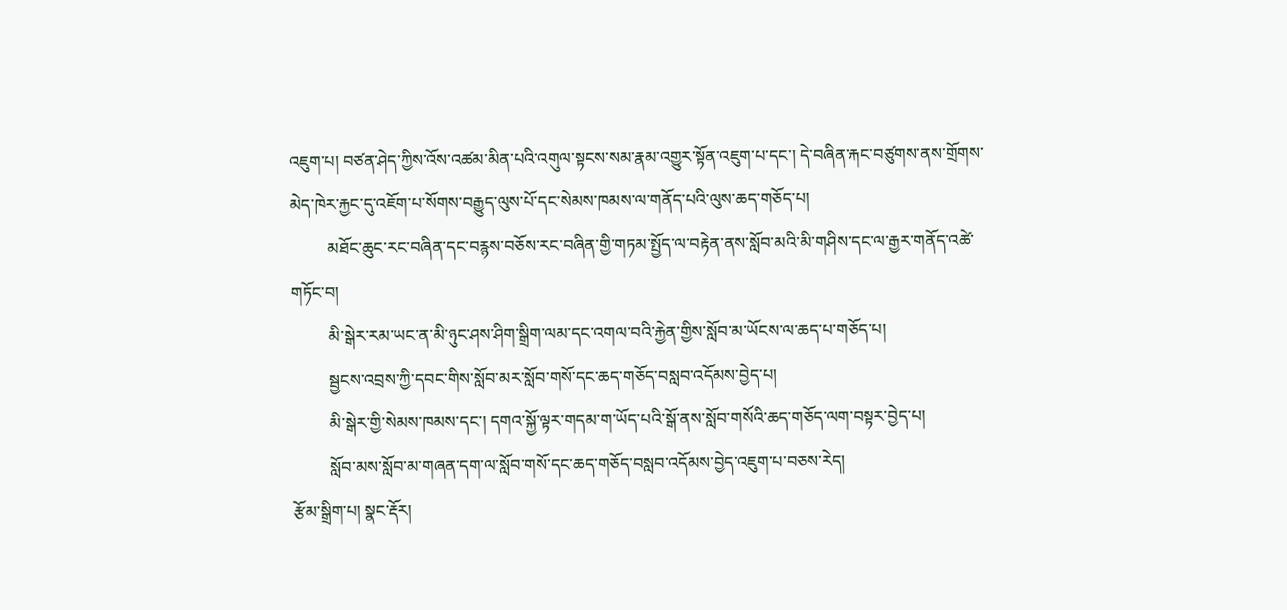འཇུག་པ། བཙན་ཤེད་ཀྱིས་འོས་འཚམ་མིན་པའི་འགུལ་སྟངས་སམ་རྣམ་འགྱུར་སྟོན་འཇུག་པ་དང་། དེ་བཞིན་རྐང་བཙུགས་ནས་གྲོགས་མེད་ཁེར་རྐྱང་དུ་འཇོག་པ་སོགས་བརྒྱུད་ལུས་པོ་དང་སེམས་ཁམས་ལ་གནོད་པའི་ལུས་ཆད་གཅོད་པ།
         མཐོང་ཆུང་རང་བཞིན་དང་བརྙས་བཅོས་རང་བཞིན་གྱི་གཏམ་སྤྱོད་ལ་བརྟེན་ནས་སློབ་མའི་མི་གཤིས་དང་ལ་རྒྱར་གནོད་འཚེ་གཏོང་བ།
         མི་སྒེར་རམ་ཡང་ན་མི་ཉུང་ཤས་ཤིག་སྒྲིག་ལམ་དང་འགལ་བའི་རྐྱེན་གྱིས་སློབ་མ་ཡོངས་ལ་ཆད་པ་གཅོད་པ།
         སྦྱངས་འབྲས་ཀྱི་དབང་གིས་སློབ་མར་སློབ་གསོ་དང་ཆད་གཅོད་བསླབ་འདོམས་བྱེད་པ།
         མི་སྒེར་གྱི་སེམས་ཁམས་དང་། དགའ་སྐྱོ་ལྟར་གདམ་ག་ཡོད་པའི་སྒོ་ནས་སློབ་གསོའི་ཆད་གཅོད་ལག་བསྟར་བྱེད་པ།
         སློབ་མས་སློབ་མ་གཞན་དག་ལ་སློབ་གསོ་དང་ཆད་གཅོད་བསླབ་འདོམས་བྱེད་འཇུག་པ་བཅས་རེད།
རྩོམ་སྒྲིག་པ། སྣང་རྡོར།